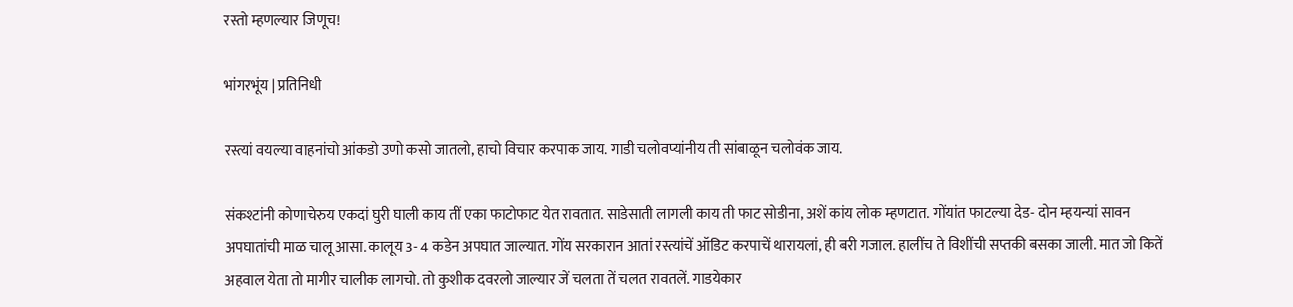रस्तो म्हणल्यार जिणूच!

भांगरभूंय | प्रतिनिधी

रस्त्यां वयल्या वाहनांचो आंकडो उणो कसो जातलो, हाचो विचार करपाक जाय. गाडी चलोवप्यांनीय ती सांबाळून चलोवंक जाय.

संकश्टांनी कोणाचेरुय एकदां घुरी घाली काय तीं एका फाटोफाट येत रावतात. साडेसाती लागली काय ती फाट सोडीना, अशें कांय लोक म्हणटात. गोंयांत फाटल्या देड- दोन म्हयन्यां सावन अपघातांची माळ चालू आसा. कालूय 3- 4 कडेन अपघात जाल्यात. गोंय सरकारान आतां रस्त्यांचें ऑडिट करपाचें थारायलां, ही बरी गजाल. हालींच ते विशींची सप्तकी बसका जाली. मात जो कितें अहवाल येता तो मागीर चालीक लागचो. तो कुशीक दवरलो जाल्यार जें चलता तें चलत रावतलें. गाडयेकार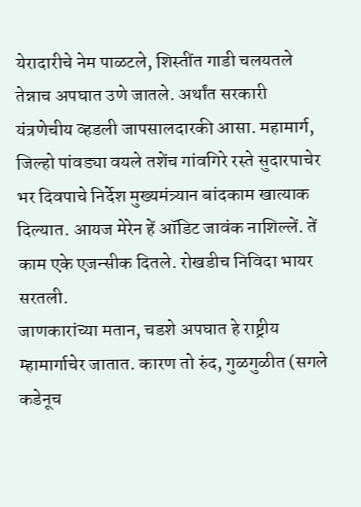येरादारीचे नेम पाळटले, शिस्तींत गाडी चलयतले तेन्नाच अपघात उणे जातले. अर्थांत सरकारी यंत्रणेचीय व्हडली जापसालदारकी आसा. महामार्ग, जिल्हो पांवड्या वयले तशेंच गांवगिरे रस्ते सुदारपाचेर भर दिवपाचे निर्देश मुख्यमंत्र्यान बांदकाम खात्याक दिल्यात. आयज मेरेन हें ऑडिट जावंक नाशिल्लें. तें काम एके एजन्सीक दितले. रोखडीच निविदा भायर सरतली.
जाणकारांच्या मतान, चडशे अपघात हे राष्ट्रीय म्हामार्गाचेर जातात. कारण तो रुंद, गुळगुळीत (सगले कडेनूच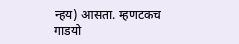न्हय) आसता. म्हणटकच गाडयो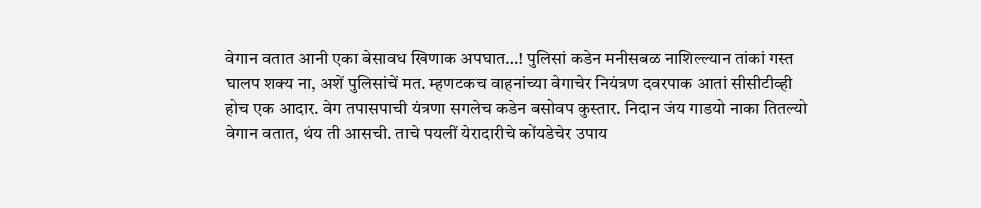वेगान वतात आनी एका बेसावध खिणाक अपघात…! पुलिसां कडेन मनीसबळ नाशिल्ल्यान तांकां गस्त घालप शक्य ना, अशें पुलिसांचें मत. म्हणटकच वाहनांच्या वेगाचेर नियंत्रण दवरपाक आतां सीसीटीव्ही होच एक आदार. वेग तपासपाची यंत्रणा सगलेच कडेन बसोवप कुस्तार. निदान जंय गाडयो नाका तितल्यो वेगान वतात, थंय ती आसची. ताचे पयलीं येरादारीचे कोंयडेचेर उपाय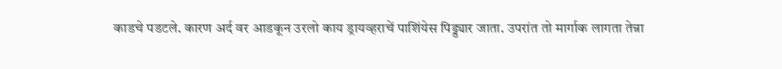काडचे पडटले. कारण अर्द वर आडकून उरलो काय ड्रायव्हराचें पाशिंयेस पिड्ड्यार जाता. उपरांत तो मार्गाक लागता तेन्ना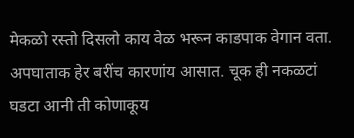मेकळो रस्तो दिसलो काय वेळ भरून काडपाक वेगान वता. अपघाताक हेर बरींच कारणांय आसात. चूक ही नकळटां घडटा आनी ती कोणाकूय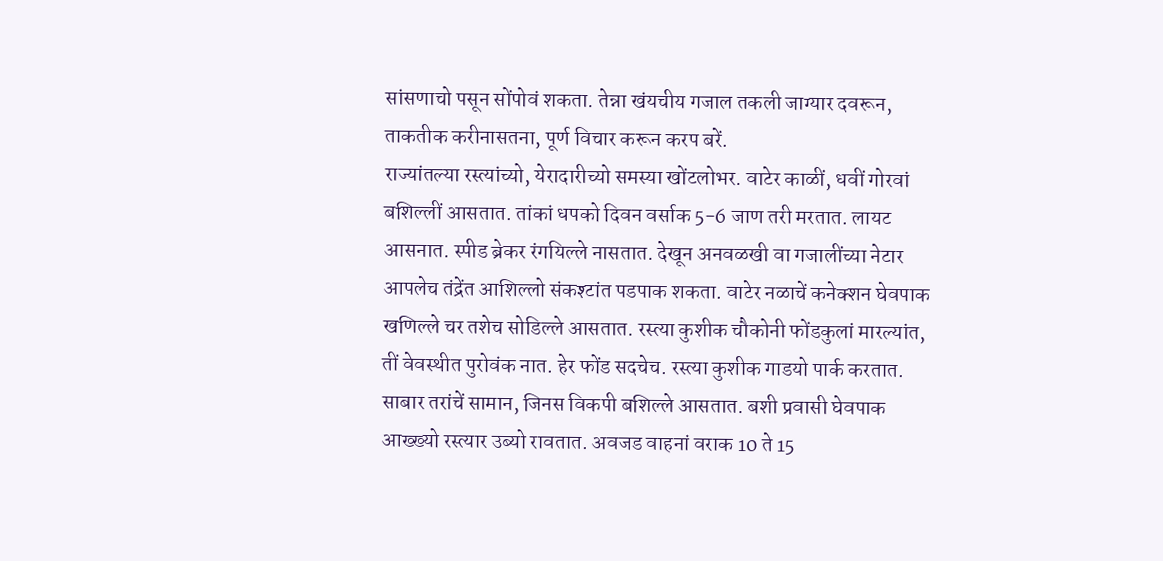सांसणाचो पसून सोंपोवं शकता. तेन्ना खंयचीय गजाल तकली जाग्यार दवरून, ताकतीक करीनासतना, पूर्ण विचार करून करप बरें.
राज्यांतल्या रस्त्यांच्यो, येरादारीच्यो समस्या खोंटलोभर. वाटेर काळीं, धवीं गोरवां बशिल्लीं आसतात. तांकां धपको दिवन वर्साक 5-6 जाण तरी मरतात. लायट आसनात. स्पीड ब्रेकर रंगयिल्ले नासतात. देखून अनवळखी वा गजालींच्या नेटार आपलेच तंद्रेंत आशिल्लो संकश्टांत पडपाक शकता. वाटेर नळाचें कनेक्शन घेवपाक खणिल्ले चर तशेच सोडिल्ले आसतात. रस्त्या कुशीक चौकोनी फोंडकुलां मारल्यांत, तीं वेवस्थीत पुरोवंक नात. हेर फोंड सदचेच. रस्त्या कुशीक गाडयो पार्क करतात. साबार तरांचें सामान, जिनस विकपी बशिल्ले आसतात. बशी प्रवासी घेवपाक आख्ख्यो रस्त्यार उब्यो रावतात. अवजड वाहनां वराक 10 ते 15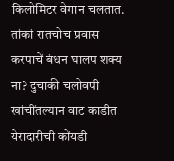किलोमिटर वेगान चलतात. तांकां रातचोच प्रवास करपाचें बंधन घालप शक्य ना? दुचाकी चलोवपी खांचींतल्यान वाट काडीत येरादारीची कोंयडी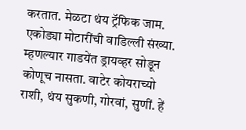करतात. मेळटा थंय ट्रॅफिक जाम. एकोड्या मोटारींची वाडिल्ली संख्या. म्हणल्यार गाडयेंत ड्रायव्हर सोडून कोणूच नासता. वाटेर कोयराच्यो राशी, थंय सुकणी, गोरवां, सुणीं. हें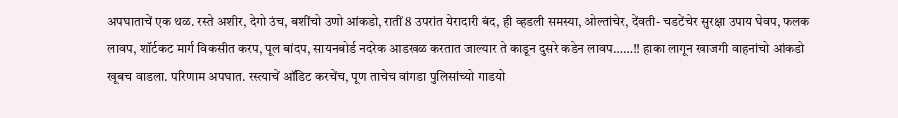अपघाताचें एक थळ. रस्ते अशीर, देगो उंच, बशींचो उणो आंकडो, रातीं 8 उपरांत येरादारी बंद, ही व्हडली समस्या, ओल्तांचेर, देंवती- चडटेंचेर सुरक्षा उपाय घेवप, फलक लावप, शॉर्टकट मार्ग विकसीत करप, पूल बांदप, सायनबोर्ड नदरेक आडखळ करतात जाल्यार ते काडून दुसरे कडेन लावप……!! हाका लागून खाजगी वाहनांचो आंकडो खूबच वाडला. परिणाम अपघात. रस्त्याचें ऑडिट करचेंच, पूण ताचेच वांगडा पुलिसांच्यो गाडयो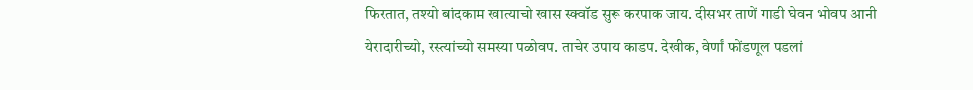फिरतात, तश्यो बांदकाम खात्याचो खास स्क्वॉड सुरू करपाक जाय. दीसभर ताणें गाडी घेवन भोवप आनी येरादारीच्यो, रस्त्यांच्यो समस्या पळोवप. ताचेर उपाय काडप. देखीक, वेर्णां फोंडणूल पडलां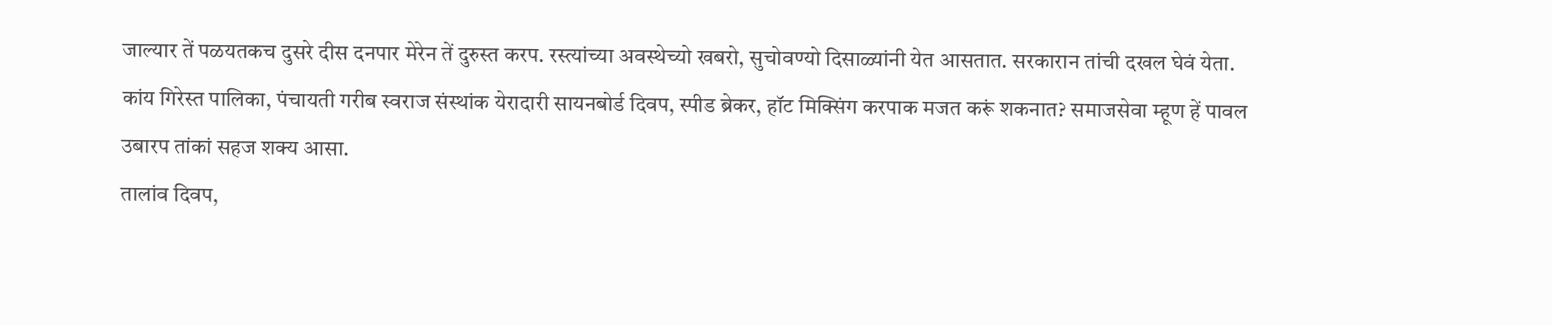जाल्यार तें पळयतकच दुसरे दीस दनपार मेरेन तें दुरुस्त करप. रस्त्यांच्या अवस्थेच्यो खबरो, सुचोवण्यो दिसाळ्यांनी येत आसतात. सरकारान तांची दखल घेवं येता. कांय गिरेस्त पालिका, पंचायती गरीब स्वराज संस्थांक येरादारी सायनबोर्ड दिवप, स्पीड ब्रेकर, हॉट मिक्सिंग करपाक मजत करूं शकनात? समाजसेवा म्हूण हें पावल उबारप तांकां सहज शक्य आसा.
तालांव दिवप,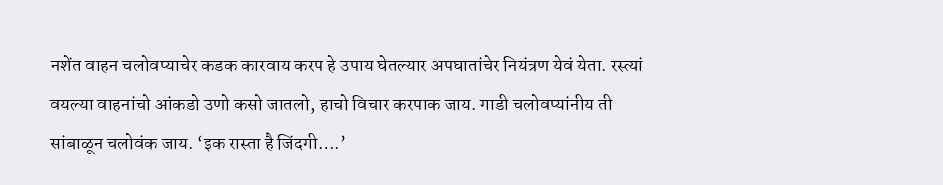नशेंत वाहन चलोवप्याचेर कडक कारवाय करप हे उपाय घेतल्यार अपघातांचेर नियंत्रण येवं येता. रस्त्यां वयल्या वाहनांचो आंकडो उणो कसो जातलो, हाचो विचार करपाक जाय. गाडी चलोवप्यांनीय ती सांबाळून चलोवंक जाय. ‘इक रास्ता है जिंदगी….’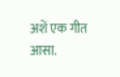अशें एक गीत आसा.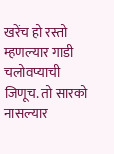खरेंच हो रस्तो म्हणल्यार गाडी चलोवप्याची जिणूच. तो सारको नासल्यार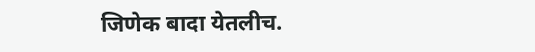जिणेक बादा येतलीच.